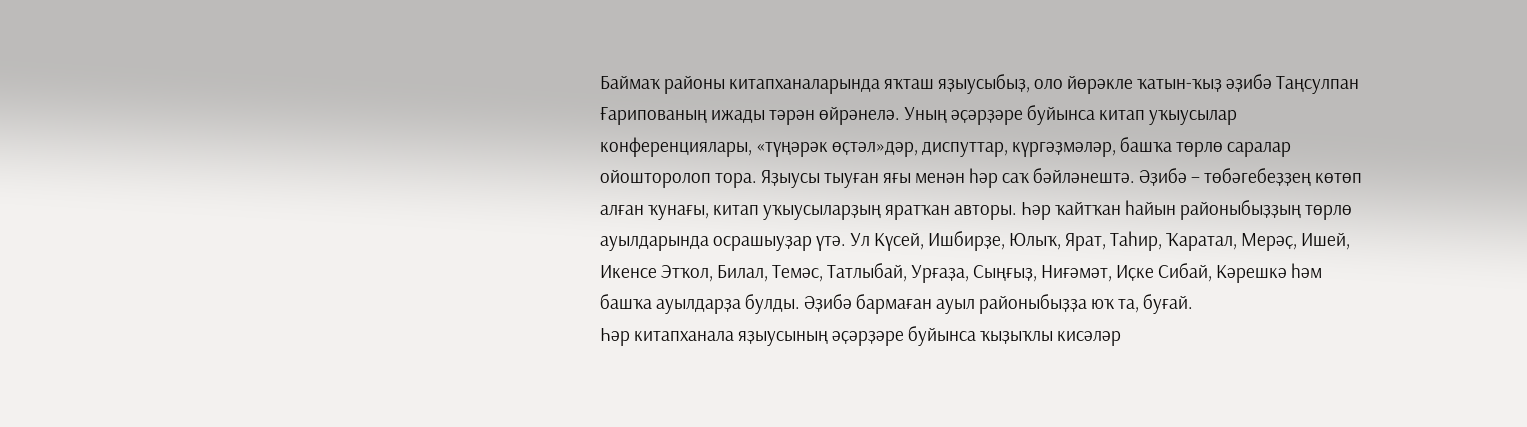Баймаҡ районы китапханаларында яҡташ яҙыусыбыҙ, оло йөрәкле ҡатын-ҡыҙ әҙибә Таңсулпан Ғарипованың ижады тәрән өйрәнелә. Уның әҫәрҙәре буйынса китап уҡыусылар конференциялары, «түңәрәк өҫтәл»дәр, диспуттар, күргәҙмәләр, башҡа төрлө саралар ойошторолоп тора. Яҙыусы тыуған яғы менән һәр саҡ бәйләнештә. Әҙибә – төбәгебеҙҙең көтөп алған ҡунағы, китап уҡыусыларҙың яратҡан авторы. Һәр ҡайтҡан һайын районыбыҙҙың төрлө ауылдарында осрашыуҙар үтә. Ул Күсей, Ишбирҙе, Юлыҡ, Ярат, Таһир, Ҡаратал, Мерәҫ, Ишей, Икенсе Этҡол, Билал, Темәс, Татлыбай, Урғаҙа, Сыңғыҙ, Ниғәмәт, Иҫке Сибай, Кәрешкә һәм башҡа ауылдарҙа булды. Әҙибә бармаған ауыл районыбыҙҙа юҡ та, буғай.
Һәр китапханала яҙыусының әҫәрҙәре буйынса ҡыҙыҡлы кисәләр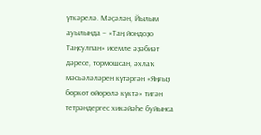үткәрелә. Мәҫәлән, Йылым ауылында – «Таң йондоҙо Таңсулпан» исемле әҙәбиәт дәресе, тормошсан, әхлаҡ мәсьәләләрен күтәргән «Яңғыҙ бөркөт өйөрөлә күктә» тигән тетрәндергес хикәйәһе буйынса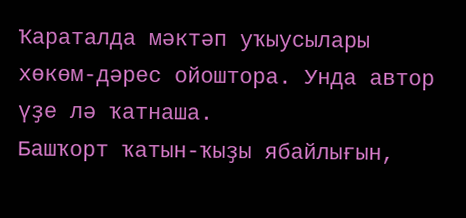Ҡараталда мәктәп уҡыусылары хөкөм-дәрес ойоштора. Унда автор үҙе лә ҡатнаша.
Башҡорт ҡатын-ҡыҙы ябайлығын,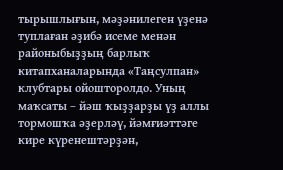тырышлығын, мәҙәнилеген үҙенә туплаған әҙибә исеме менән районыбыҙҙың барлыҡ китапханаларында «Таңсулпан» клубтары ойошторолдо. Уның маҡсаты – йәш ҡыҙҙарҙы үҙ аллы тормошҡа әҙерләү, йәмғиәттәге кире күренештәрҙән,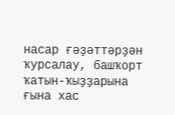насар ғәҙәттәрҙән ҡурсалау, башҡорт ҡатын-ҡыҙҙарына ғына хас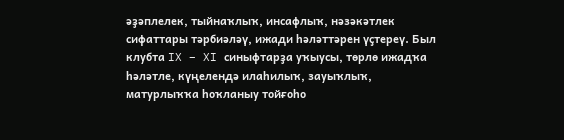әҙәплелек, тыйнаҡлыҡ, инсафлыҡ, нәзәкәтлек сифаттары тәрбиәләү, ижади һәләттәрен үҫтереү. Был клубта IX – XI синыфтарҙа уҡыусы, төрлө ижадҡа һәләтле, күңелендә илаһилыҡ, зауыҡлыҡ, матурлыҡҡа һоҡланыу тойғоһо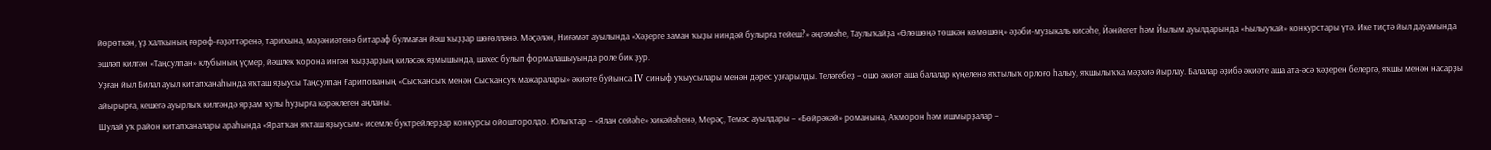йөрөткән, үҙ халҡының ғөрөф-ғәҙәттәренә, тарихына, мәҙәниәтенә битараф булмаған йәш ҡыҙҙар шөғөлләнә. Мәҫәлән, Ниғәмәт ауылында «Хәҙерге заман ҡыҙы ниндәй булырға тейеш?» әңгәмәһе, Таулыҡайҙа «Өлөшөңә төшкән көмөшөң» әҙәби-музыкаль кисәһе, Йәнйегет һәм Йылым ауылдарында «Һылыуҡай» конкурстары үтә. Ике тиҫтә йыл дауамында эшләп килгән «Таңсулпан» клубының үҫмер, йәшлек ҡорона ингән ҡыҙҙарҙың киләсәк яҙмышында, шәхес булып формалашыуында роле бик ҙур.
Уҙған йыл Билал ауыл китапханаһында яҡташ яҙыусы Таңсулпан Ғарипованың «Сысҡансыҡ менән Сысҡансуҡ мажаралары» әкиәте буйынса IV синыф уҡыусылары менән дәрес уҙғарылды. Теләгебеҙ – ошо әкиәт аша балалар күңеленә яҡтылыҡ орлоғо һалыу, яҡшылыҡҡа мәҙхиә йырлау. Балалар әҙибә әкиәте аша ата-әсә ҡәҙерен белергә, яҡшы менән насарҙы айырырға, кешегә ауырлыҡ килгәндә ярҙам ҡулы һуҙырға кәрәклеген аңланы.
Шулай уҡ район китапханалары араһында «Яратҡан яҡташ яҙыусым» исемле буктрейлерҙар конкурсы ойошторолдо. Юлыҡтар – «Ялан сейәһе» хикәйәһенә, Мерәҫ, Темәс ауылдары – «Бөйрәкәй» романына, Аҡморон һәм ишмырҙалар –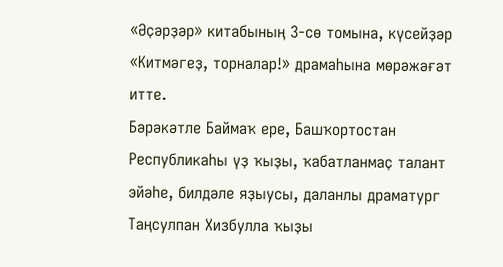«Әҫәрҙәр» китабының 3-сө томына, күсейҙәр «Китмәгеҙ, торналар!» драмаһына мөрәжәғәт итте.
Бәрәкәтле Баймаҡ ере, Башҡортостан Республикаһы үҙ ҡыҙы, ҡабатланмаҫ талант эйәһе, билдәле яҙыусы, даланлы драматург Таңсулпан Хизбулла ҡыҙы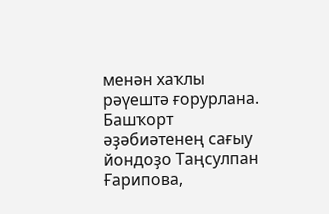менән хаҡлы рәүештә ғорурлана. Башҡорт әҙәбиәтенең сағыу йондоҙо Таңсулпан Ғарипова,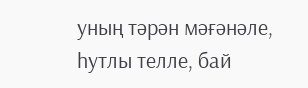уның тәрән мәғәнәле, һутлы телле, бай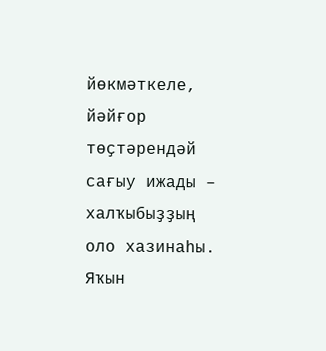йөкмәткеле, йәйғор төҫтәрендәй сағыу ижады – халҡыбыҙҙың оло хазинаһы. Яҡын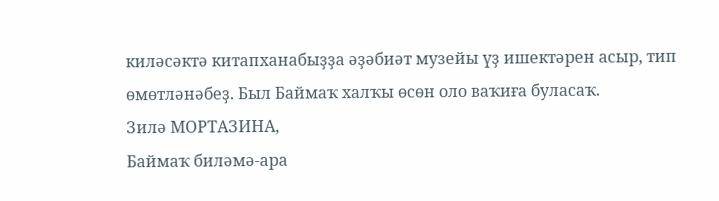киләсәктә китапханабыҙҙа әҙәбиәт музейы үҙ ишектәрен асыр, тип өмөтләнәбеҙ. Был Баймаҡ халҡы өсөн оло ваҡиға буласаҡ.
Зилә МОРТАЗИНА,
Баймаҡ биләмә-ара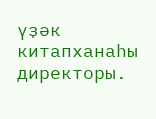үҙәк китапханаһы директоры.